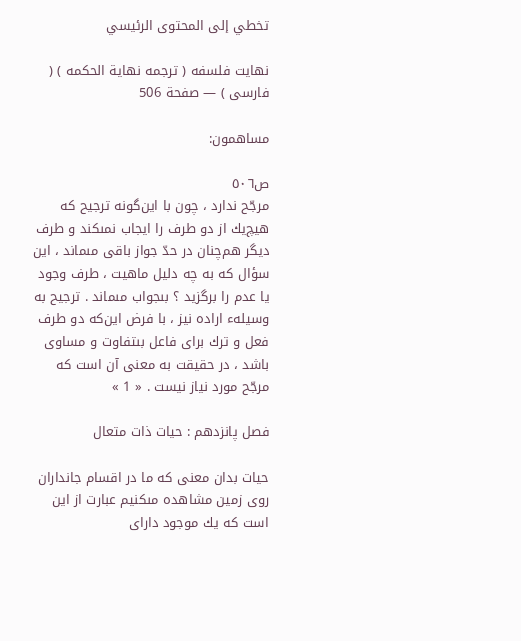تخطي إلى المحتوى الرئيسي

نهايت فلسفه ( ترجمه نهاية الحكمه ) ( فارسى ) — صفحة 506

مساهمون:

ص٥٠٦
مرجّح ندارد ، چون با اين‌گونه ترجيح كه هيچ‌يك از دو طرف را ايجاب نمىكند و طرف ديگر هم‌چنان در حدّ جواز باقى مىماند ، اين سؤال كه به چه دليل ماهيت ، طرف وجود يا عدم را برگزيد ؟ بىجواب مىماند . ترجيح به وسيلهء اراده نيز ، با فرض اين‌كه دو طرف فعل و ترك براى فاعل بىتفاوت و مساوى باشد ، در حقيقت به معنى آن است كه مرجّح مورد نياز نيست . « 1 »

فصل پانزدهم : حيات ذات متعال

حيات بدان معنى كه ما در اقسام جانداران روى زمين مشاهده مىكنيم عبارت از اين است كه يك موجود داراى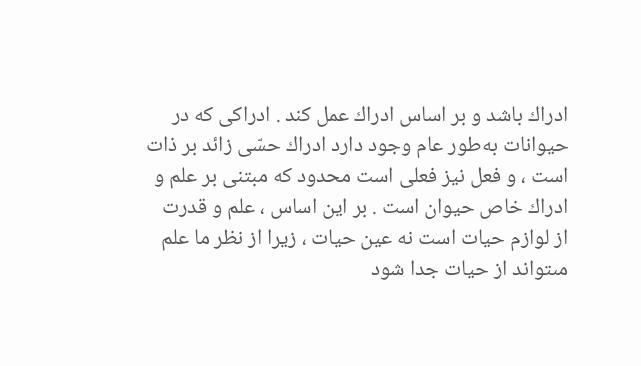ادراك باشد و بر اساس ادراك عمل كند . ادراكى كه در حيوانات به‌طور عام وجود دارد ادراك حسّى زائد بر ذات است ، و فعل نيز فعلى است محدود كه مبتنى بر علم و ادراك خاص حيوان است . بر اين اساس ، علم و قدرت از لوازم حيات است نه عين حيات ، زيرا از نظر ما علم مىتواند از حيات جدا شود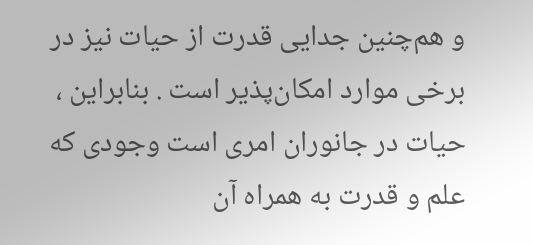و هم‌چنين جدايى قدرت از حيات نيز در برخى موارد امكان‌پذير است . بنابراين ، حيات در جانوران امرى است وجودى كه علم و قدرت به همراه آن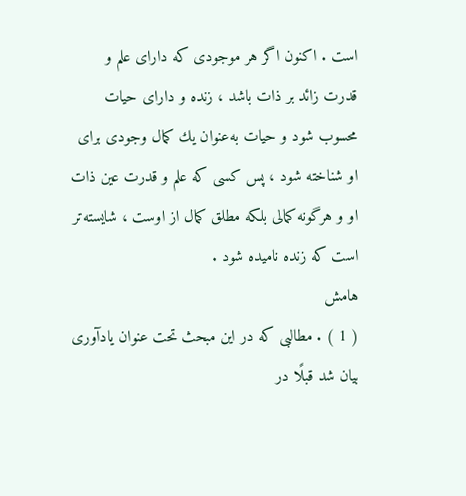است . اكنون اگر هر موجودى كه داراى علم و قدرت زائد بر ذات باشد ، زنده و داراى حيات محسوب شود و حيات به‌عنوان يك كمال وجودى براى او شناخته شود ، پس كسى كه علم و قدرت عين ذات او و هرگونه كمالى بلكه مطلق كمال از اوست ، شايسته‌تر است كه زنده ناميده شود .
هامش
( 1 ) . مطالبى كه در اين مبحث تحت عنوان يادآورى بيان شد قبلًا در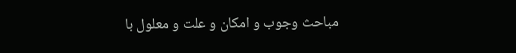مباحث وجوب و امكان و علت و معلول با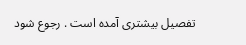تفصيل بيشترى آمده است . رجوع شود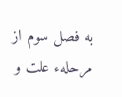به فصل سوم از مرحلهء علت و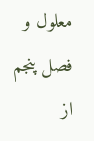معلول و فصل پنجم از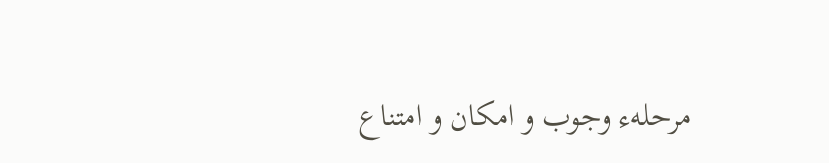مرحلهء وجوب و امكان و امتناع